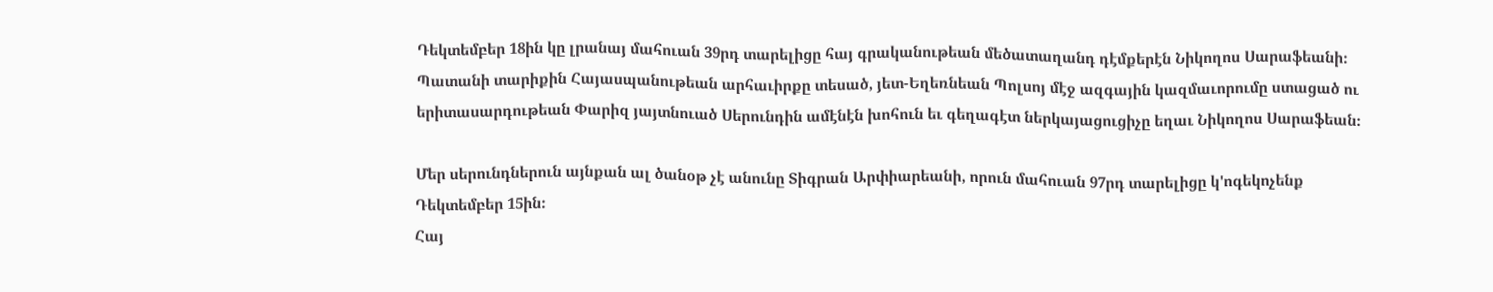Դեկտեմբեր 18ին կը լրանայ մահուան 39րդ տարելիցը հայ գրականութեան մեծատաղանդ դէմքերէն Նիկողոս Սարաֆեանի։
Պատանի տարիքին Հայասպանութեան արհաւիրքը տեսած, յետ-Եղեռնեան Պոլսոյ մէջ ազգային կազմաւորումը ստացած ու երիտասարդութեան Փարիզ յայտնուած Սերունդին ամէնէն խոհուն եւ գեղագէտ ներկայացուցիչը եղաւ Նիկողոս Սարաֆեան։

Մեր սերունդներուն այնքան ալ ծանօթ չէ անունը Տիգրան Արփիարեանի, որուն մահուան 97րդ տարելիցը կ'ոգեկոչենք Դեկտեմբեր 15ին։
Հայ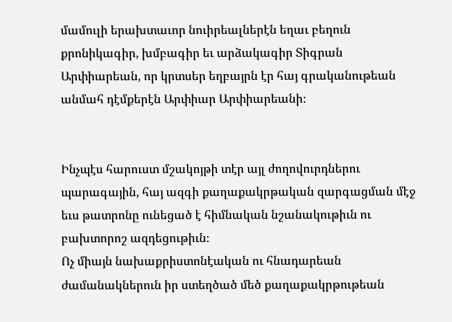մամուլի երախտաւոր նուիրեալներէն եղաւ բեղուն քրոնիկագիր, խմբագիր եւ արձակագիր Տիգրան Արփիարեան, որ կրտսեր եղբայրն էր հայ գրականութեան անմահ դէմքերէն Արփիար Արփիարեանի։


Ինչպէս հարուստ մշակոյթի տէր այլ ժողովուրդներու պարագային, հայ ազգի քաղաքակրթական զարգացման մէջ եւս թատրոնը ունեցած է հիմնական նշանակութիւն ու բախտորոշ ազդեցութիւն։
Ոչ միայն նախաքրիստոնէական ու հնադարեան ժամանակներուն իր ստեղծած մեծ քաղաքակրթութեան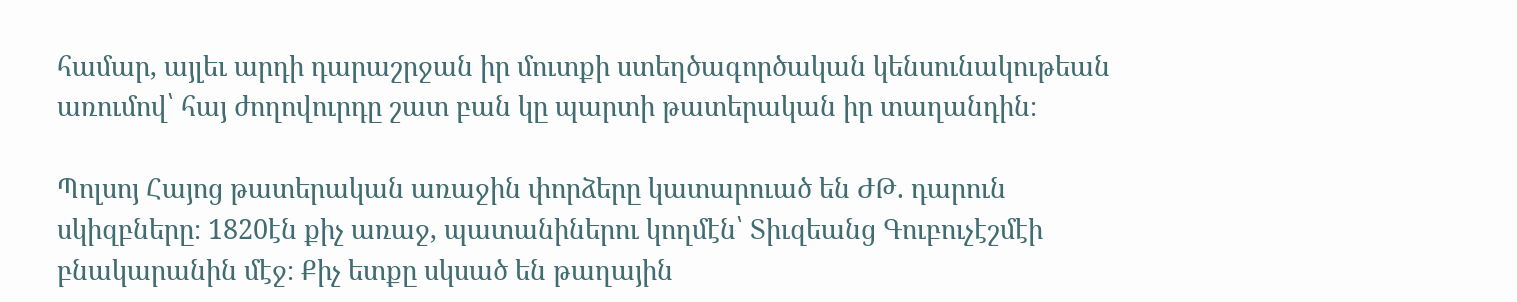համար, այլեւ արդի դարաշրջան իր մուտքի ստեղծագործական կենսունակութեան առումով՝ հայ ժողովուրդը շատ բան կը պարտի թատերական իր տաղանդին։

Պոլսոյ Հայոց թատերական առաջին փորձերը կատարուած են ԺԹ. դարուն սկիզբները։ 1820էն քիչ առաջ, պատանիներու կողմէն՝ Տիւզեանց Գուբուչէշմէի բնակարանին մէջ։ Քիչ ետքը սկսած են թաղային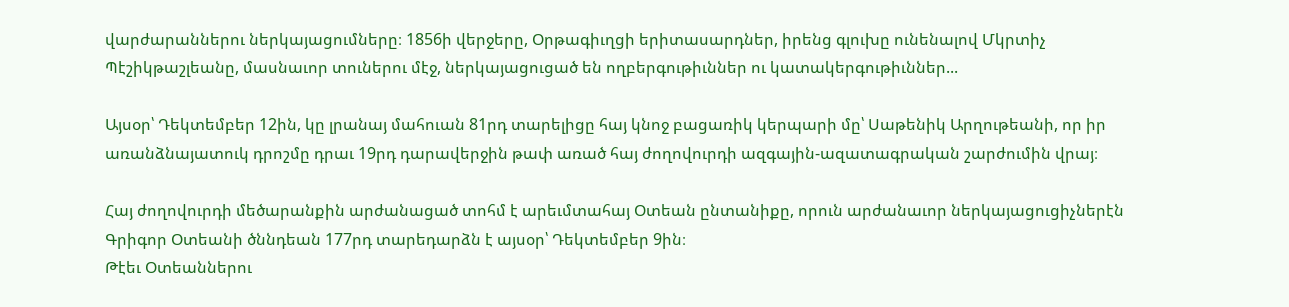վարժարաններու ներկայացումները։ 1856ի վերջերը, Օրթագիւղցի երիտասարդներ, իրենց գլուխը ունենալով Մկրտիչ Պէշիկթաշլեանը, մասնաւոր տուներու մէջ, ներկայացուցած են ողբերգութիւններ ու կատակերգութիւններ...

Այսօր՝ Դեկտեմբեր 12ին, կը լրանայ մահուան 81րդ տարելիցը հայ կնոջ բացառիկ կերպարի մը՝ Սաթենիկ Արղութեանի, որ իր առանձնայատուկ դրոշմը դրաւ 19րդ դարավերջին թափ առած հայ ժողովուրդի ազգային-ազատագրական շարժումին վրայ։

Հայ ժողովուրդի մեծարանքին արժանացած տոհմ է արեւմտահայ Օտեան ընտանիքը, որուն արժանաւոր ներկայացուցիչներէն Գրիգոր Օտեանի ծննդեան 177րդ տարեդարձն է այսօր՝ Դեկտեմբեր 9ին։
Թէեւ Օտեաններու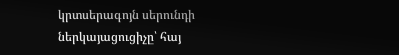կրտսերագոյն սերունդի ներկայացուցիչը՝ հայ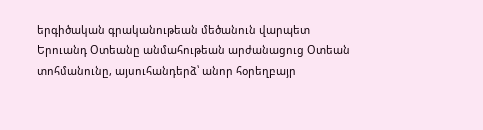երգիծական գրականութեան մեծանուն վարպետ Երուանդ Օտեանը անմահութեան արժանացուց Օտեան տոհմանունը, այսուհանդերձ՝ անոր հօրեղբայր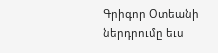Գրիգոր Օտեանի ներդրումը եւս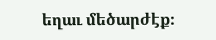եղաւ մեծարժէք։